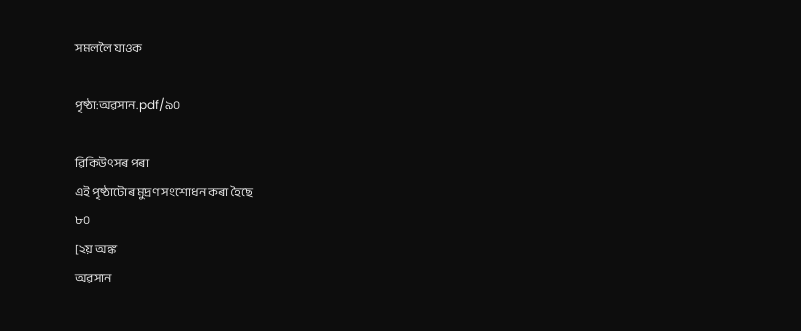সমললৈ যাওক

পৃষ্ঠা:অৱসান.pdf/৯০

ৱিকিউৎসৰ পৰা
এই পৃষ্ঠাটোৰ মুদ্ৰণ সংশোধন কৰা হৈছে
৮০
[২য় অঙ্ক
অৱসান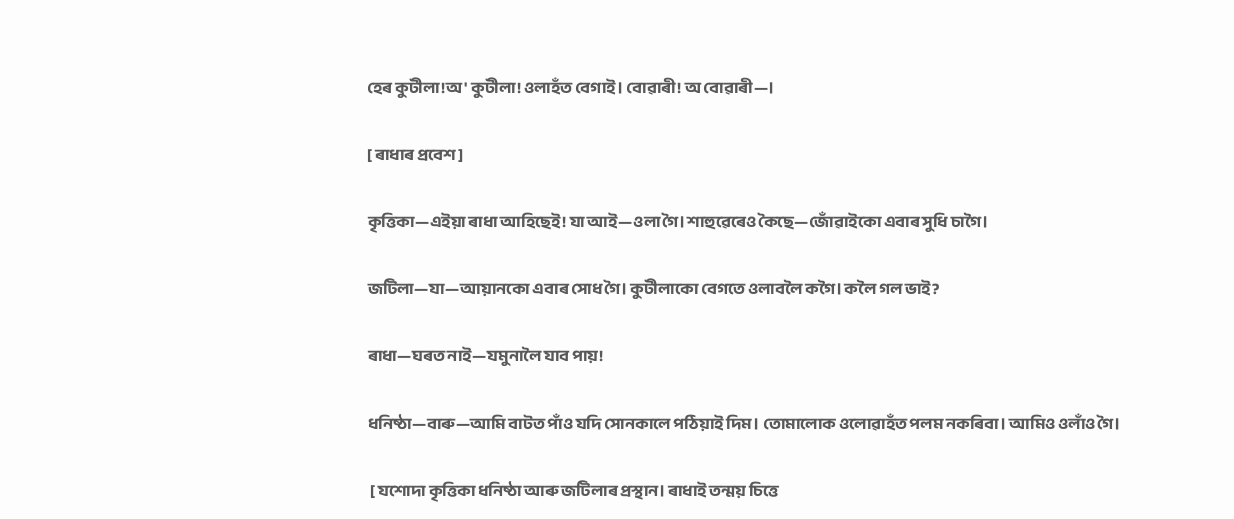হেৰ কুটীলা!অ' কুটীলা! ওলাহঁত বেগাই। বোৱাৰী! অ বোৱাৰী—।

[ ৰাধাৰ প্ৰবেশ ]

কৃত্তিকা—এইয়া ৰাধা আহিছেই! যা আই—ওলা গৈ। শাহুৱেৰেও কৈছে—জোঁৱাইকো এবাৰ সুধি চাগৈ।

জটিলা—যা—আয়ানকো এবাৰ সোধ গৈ। কুটীলাকো বেগতে ওলাবলৈ কগৈ। কলৈ গল ভাই?

ৰাধা—ঘৰত নাই—যমুনালৈ যাব পায়!

ধনিষ্ঠা—বাৰু—আমি বাটত পাঁও যদি সোনকালে পঠিয়াই দিম। তোমালোক ওলোৱাহঁত পলম নকৰিবা। আমিও ওলাঁও গৈ।

 [ যশোদা কৃত্তিকা ধনিষ্ঠা আৰু জটিলাৰ প্ৰস্থান। ৰাধাই তন্ময় চিত্তে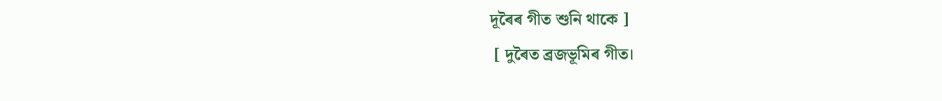দূৰৈৰ গীত শুনি থাকে ]
 [ দুৰৈত ব্ৰজভূমিৰ গীত।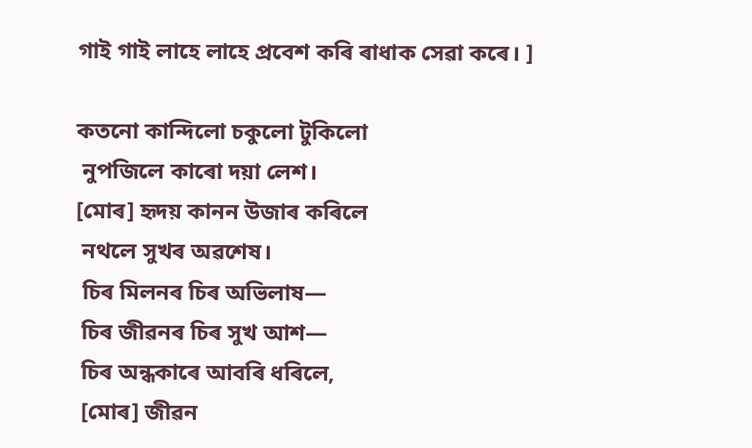গাই গাই লাহে লাহে প্ৰবেশ কৰি ৰাধাক সেৱা কৰে। ]

কতনো কান্দিলো চকুলো টুকিলো
 নুপজিলে কাৰো দয়া লেশ।
[মোৰ] হৃদয় কানন উজাৰ কৰিলে
 নথলে সুখৰ অৱশেষ।
 চিৰ মিলনৰ চিৰ অভিলাষ—
 চিৰ জীৱনৰ চিৰ সুখ আশ—
 চিৰ অন্ধকাৰে আবৰি ধৰিলে,
 [মোৰ] জীৱন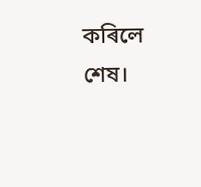কৰিলে শেষ।